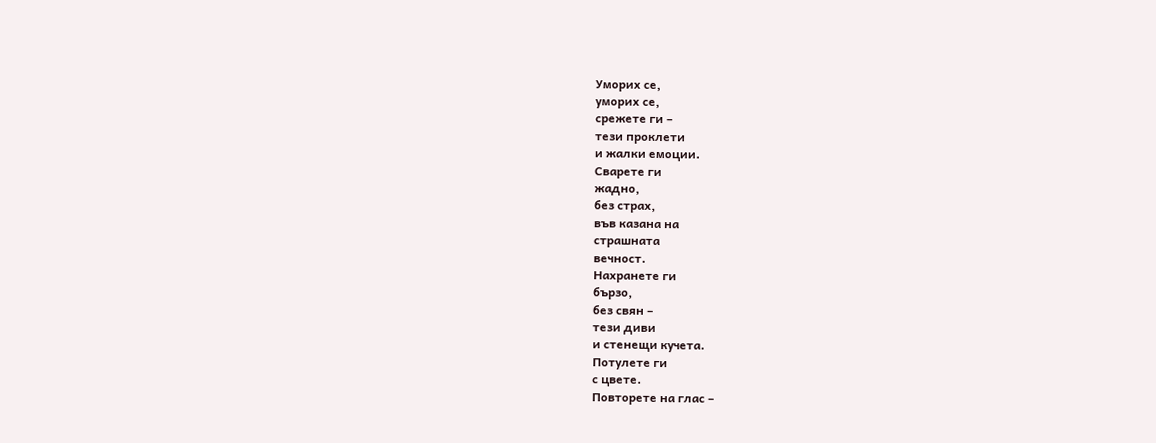Уморих се,
уморих се,
срежете ги –
тези проклети
и жалки емоции.
Сварете ги
жадно,
без страх,
във казана на
страшната
вечност.
Нахранете ги
бързо,
без свян –
тези диви
и стенещи кучета.
Потулете ги
с цвете.
Повторете на глас –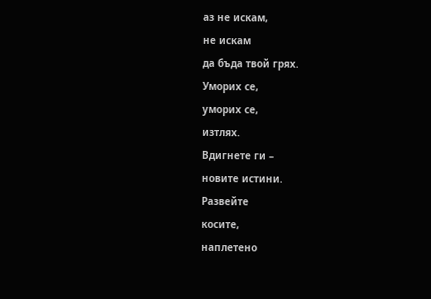аз не искам,
не искам
да бъда твой грях.
Уморих се,
уморих се,
изтлях.
Вдигнете ги –
новите истини.
Развейте
косите,
наплетено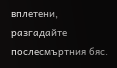вплетени,
разгадайте
послесмъртния бяс.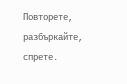Повторете,
разбъркайте,
спрете.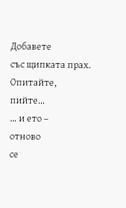Добавете
със щипката прах.
Опитайте,
пийте…
… и ето –
отново
се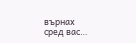върнах
сред вас…